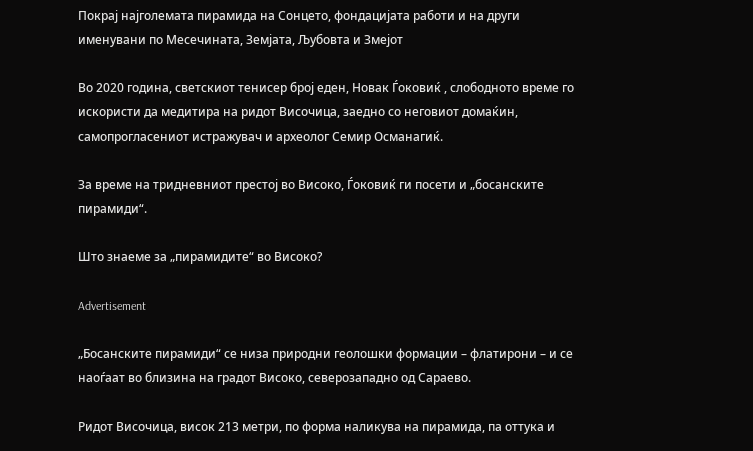Покрај најголемата пирамида на Сонцето, фондацијата работи и на други именувани по Месечината, Земјата, Љубовта и Змејот

Во 2020 година, светскиот тенисер број еден, Новак Ѓоковиќ , слободното време го искористи да медитира на ридот Височица, заедно со неговиот домаќин, самопрогласениот истражувач и археолог Семир Османагиќ.

За време на тридневниот престој во Високо, Ѓоковиќ ги посети и „босанските пирамиди“.

Што знаеме за „пирамидите“ во Високо?

Advertisement

„Босанските пирамиди“ се низа природни геолошки формации – флатирони – и се наоѓаат во близина на градот Високо, северозападно од Сараево.

Ридот Височица, висок 213 метри, по форма наликува на пирамида, па оттука и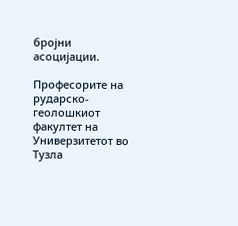бројни асоцијации.

Професорите на рударско-геолошкиот факултет на Универзитетот во Тузла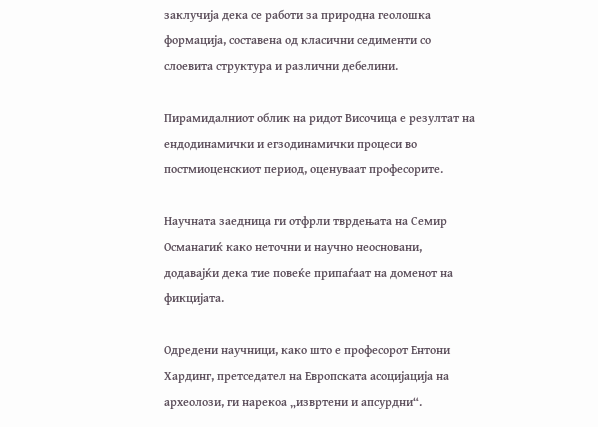заклучија дека се работи за природна геолошка формација, составена од класични седименти со слоевита структура и различни дебелини.

Пирамидалниот облик на ридот Височица е резултат на ендодинамички и егзодинамички процеси во постмиоценскиот период, оценуваат професорите.

Научната заедница ги отфрли тврдењата на Семир Османагиќ како неточни и научно неосновани, додавајќи дека тие повеќе припаѓаат на доменот на фикцијата.

Одредени научници, како што е професорот Ентони Хардинг, претседател на Европската асоцијација на археолози, ги нарекоа „извртени и апсурдни“.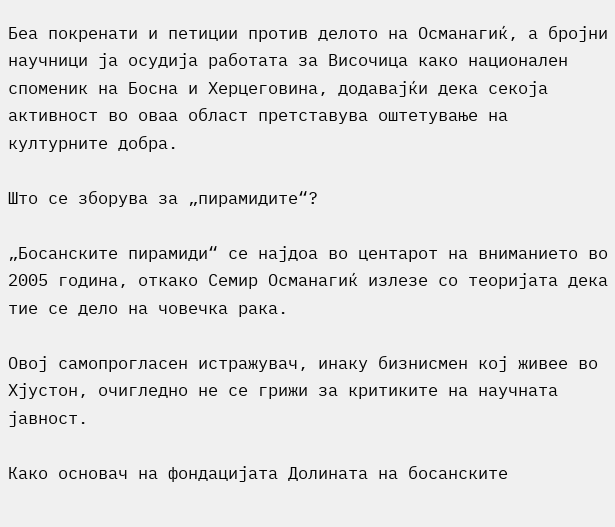Беа покренати и петиции против делото на Османагиќ, а бројни научници ја осудија работата за Височица како национален споменик на Босна и Херцеговина, додавајќи дека секоја активност во оваа област претставува оштетување на културните добра.

Што се зборува за „пирамидите“?

„Босанските пирамиди“ се најдоа во центарот на вниманието во 2005 година, откако Семир Османагиќ излезе со теоријата дека тие се дело на човечка рака.

Овој самопрогласен истражувач, инаку бизнисмен кој живее во Хјустон, очигледно не се грижи за критиките на научната јавност.

Како основач на фондацијата Долината на босанските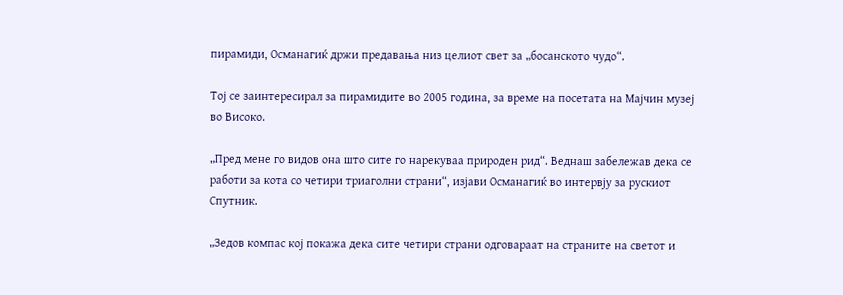пирамиди, Османагиќ држи предавања низ целиот свет за „босанското чудо“.

Тој се заинтересирал за пирамидите во 2005 година, за време на посетата на Мајчин музеј во Високо.

„Пред мене го видов она што сите го нарекуваа природен рид“. Веднаш забележав дека се работи за кота со четири триаголни страни“, изјави Османагиќ во интервју за рускиот Спутник.

„Зедов компас кој покажа дека сите четири страни одговараат на страните на светот и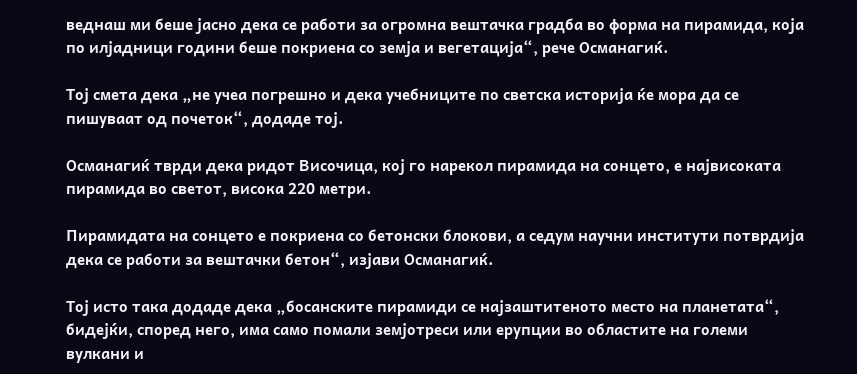веднаш ми беше јасно дека се работи за огромна вештачка градба во форма на пирамида, која по илјадници години беше покриена со земја и вегетација“, рече Османагиќ.

Тој смета дека „не учеа погрешно и дека учебниците по светска историја ќе мора да се пишуваат од почеток“, додаде тој.

Османагиќ тврди дека ридот Височица, кој го нарекол пирамида на сонцето, е највисоката пирамида во светот, висока 220 метри.

Пирамидата на сонцето е покриена со бетонски блокови, а седум научни институти потврдија дека се работи за вештачки бетон“, изјави Османагиќ.

Тој исто така додаде дека „босанските пирамиди се најзаштитеното место на планетата“, бидејќи, според него, има само помали земјотреси или ерупции во областите на големи вулкани и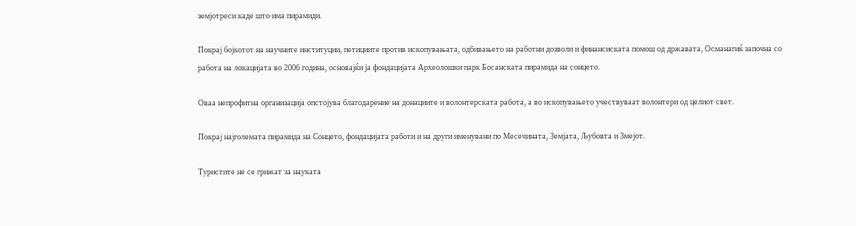земјотреси каде што има пирамиди.

Покрај бојкотот на научните институции, петициите против ископувањата, одбивањето на работни дозволи и финансиската помош од државата, Османагиќ започна со работа на локацијата во 2006 година, основајќи ја фондацијата Археолошки парк Босанската пирамида на сонцето.

Оваа непрофитна организација опстојува благодарение на донациите и волонтерската работа, а во ископувањето учествуваат волонтери од целиот свет.

Покрај најголемата пирамида на Сонцето, фондацијата работи и на други именувани по Месечината, Земјата, Љубовта и Змејот.

Туристите не се грижат за науката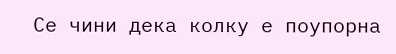Се чини дека колку е поупорна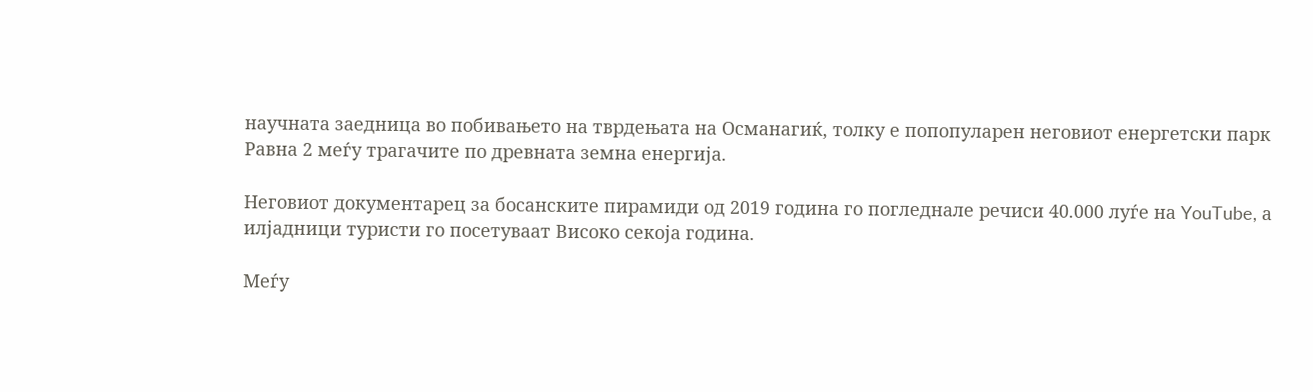научната заедница во побивањето на тврдењата на Османагиќ, толку е попопуларен неговиот енергетски парк Равна 2 меѓу трагачите по древната земна енергија.

Неговиот документарец за босанските пирамиди од 2019 година го погледнале речиси 40.000 луѓе на YouTube, а илјадници туристи го посетуваат Високо секоја година.

Меѓу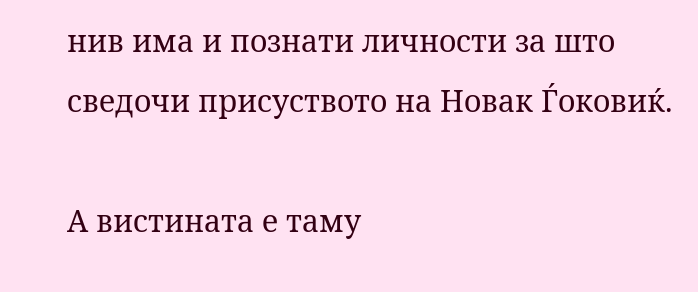нив има и познати личности за што сведочи присуството на Новак Ѓоковиќ.

А вистината е таму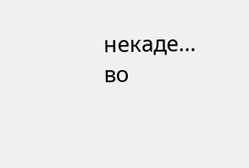некаде… во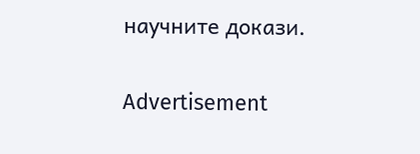научните докази.

Advertisement